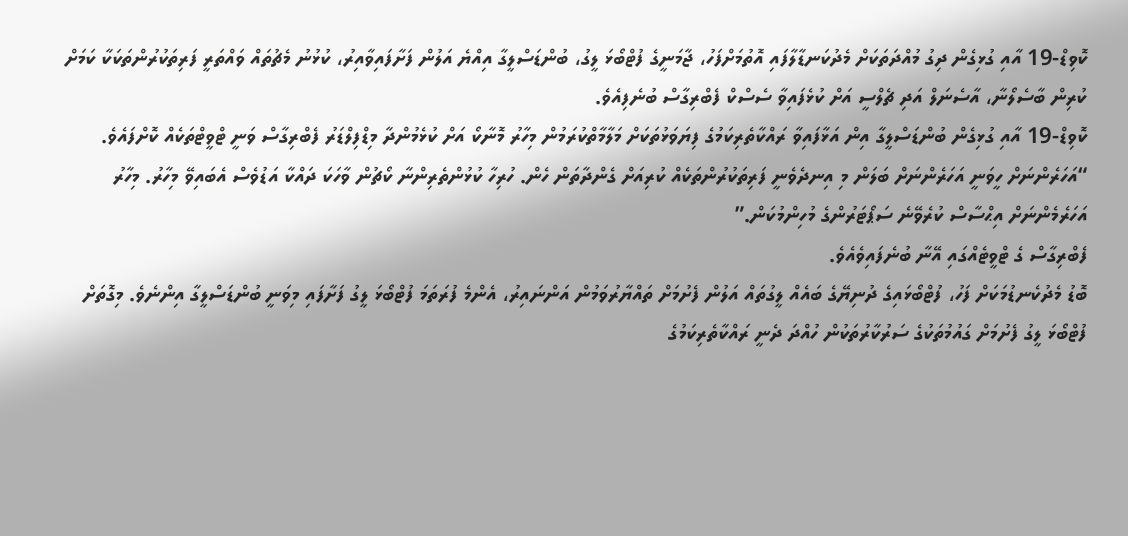ކޮވިޑް-19 އާއި ގުޅިގެން ދިގު މުއްދަތަކަށް މެދުކަނޑާލާފައި އޮތުމަށްފަހު، ޖާމަނީގެ ފުޓްބޯޅަ ލީގު، ބުންޑަސްލީގާ އިއްޔެ އަލުން ފަށާފައިވާއިރު، ކުޅުނު މެޗުތައް ވައްތަރީ ފަރިތަކުރުންތަކަކާ ކަމަށް ކުރިން ބާސެލޯނާ، އާސެނަލް އަދި ޗެލްސީ އަށް ކުޅެފައިވާ ސެސްކް ފެބްރިގާސް ބުނެފިއެވެ.
ކޮވިޑް-19 އާއި ގުޅިގެން ބުންޑަސްލީގާ އިން އަޅާފައިވާ ރައްކާތެރިކަމުގެ ފިޔަވަޅުތަކަށް މަލާމާތްކުރަމުން މިހާރު މޮނާކޯ އަށް ކުޅެމުންދާ މިޑްފިލްޑަރު ފެބްރިގާސް ވަނީ ޓްވީޓްތަކެއް ކޮށްފައެވެ.
“އަހަރެންނަށް ހީވަނީ އަހަރެންނަށް ބަލަން މި އިނދެވެނީ ފަރިތަކުރުންތަކެއް ކުރިއަށް ގެންދާތަން ހެން. ހުރިހާ ކުޅުންތެރިންނާ ކޯޗުން ވާހަކަ ދައްކާ އަޑުވެސް އެބައިވޭ މިހާރު. މިހާރު އަހަރެމެންނަށް އިޙްސާސް ކުރެވޭނެ ސަޕޯޓަރުންގެ މުހިންމުކަން.”
ފެބްރިގާސް ގެ ޓްވީޓެއްގައި އޭނާ ބުނެފައިވެއެވެ.
ބޮޑު މެދުކެނޑުމަކަށް ފަހު، ފުޓްބޯޅައިގެ ދުނިޔޭގެ ބައެއް ލީގުތައް އަލުން ފެށުމަށް ތައްޔާރުވަމުން އަންނައިރު، އެންމެ ފުރަތަމަ ފުޓްބޯޅަ ލީގު ފަށާފައި މިވަނީ ބުންޑަސްލީގާ އިންނެވެ. މިގޮތަށް ފުޓްބޯޅަ ލީގު ފެށުމަށް ގައުމުތަކުގެ ސަރުކާރުތަކުން ހުއްދަ ދެނީ ރައްކާތެރިކަމުގެ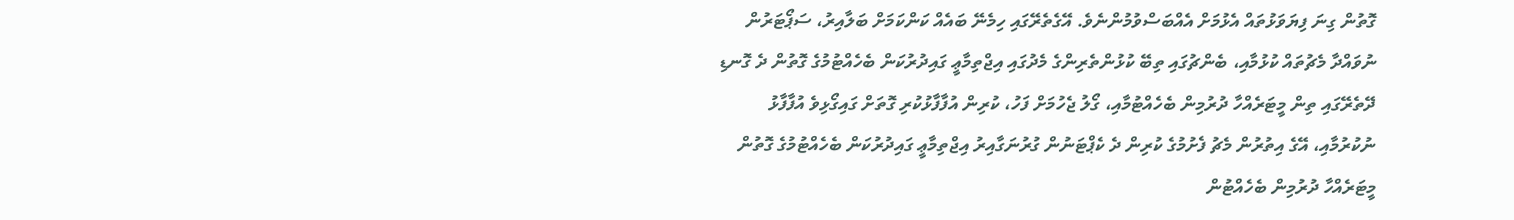ގޮތުން ގިނަ ފިޔަވަޅުތައް އެޅުމަށް އެއްބަސްވުމުންނެވެ. އޭގެތެރޭގައި ހިމެނޭ ބައެއް ކަންކަމަށް ބަލާއިރު، ސަޕޯޓަރުން ނުވައްދާ މެޗުތައް ކުޅުމާއި، ބެންޗުގައި ތިބޭ ކުޅުންތެރިންގެ މެދުގައި އިޖްތިމާޢީ ގައިދުރުކަން ބެހެއްޓުމުގެ ގޮތުން ދެ ގޮނޑި ދޭތެރޭގައި ތިން މީޓަރެއްހާ ދުރުމިން ބެހެއްޓުމާއި، ގޯލު ޖެހުމަށް ފަހު، ކުރިން އުފާފާޅުކުރި ގޮތަށް ގައިގޯޅިވެ އުފާފާޅު ނުކުރުމާއި، އޭގެ އިތުރުން މެޗު ފެށުމުގެ ކުރިން ދެ ކެޕްޓަނުން ގުރުނަގާއިރު އިޖްތިމާޢީ ގައިދުރުކަން ބެހެއްޓުމުގެ ގޮތުން މީޓަރެއްހާ ދުރުމިން ބެހެއްޓުން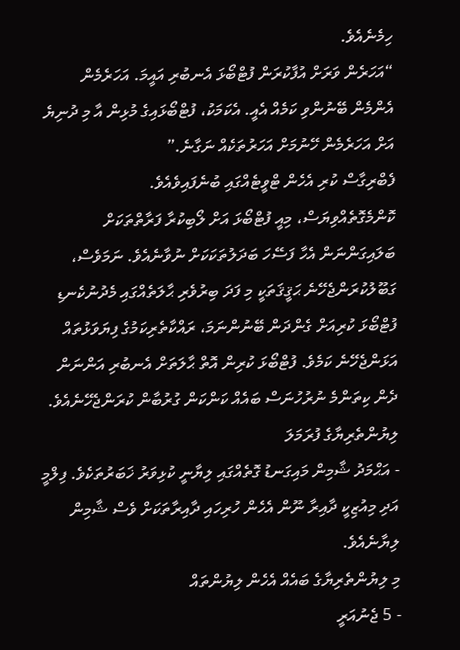ހިމެނެއެވެ.
“އަހަރެން ވަރަށް އުފާކުރަން ފުޓްބޯޅަ އެނބުރި އައީމަ. އަހަރެމެން އެންމެން ބޭނުންވި ކަމެއް އެއީ. އެކަމަކު، ފުޓްބޯޅައިގެ މުޅިން އާ މި ދުނިޔެ އަށް އަހަރެމެން ހޭނުމަށް އަހަރުތަކެއް ނަގާނެ.”
ފެބްރިގާސް ކުރި އެހެން ޓްވީޓެއްގައި ބުނެފައިވެއެވެ.
ކޮންމެގޮތެއްވިޔަސް، މިއީ ފުޓްބޯޅަ އަށް ލޯބިކުރާ ފަރާތްތަކަށް ބަލައިގަންނަން އެހާ ފަސޭހަ ބަދަލުތަކަކަށް ނުވާނެއެވެ. ނަމަވެސް، ގަބޫލުކުރަންޖެހޭނެ ޙަޤީޤަތަކީ މި ފަދަ ބިރުވެރި ޙާލަތެއްގައި މެދުނުކެނޑި ފުޓްބޯޅަ ކުރިއަށް ގެންދަން ބޭނުންނަމަ، ރައްކާތެރިކަމުގެ ފިޔަވަޅުތައް އަޅަންޖެހޭނެ ކަމެވެ. ފުޓްބޯޅަ ކުރިން އޮތް ޙާލަތަށް އެނބުރި އަންނަން ދެން ކިތަންމެ ނުރުހުނަސް ބައެއް ކަންކަން ގުރުބާން ކުރަންޖެހޭނެއެވެ.
ލިޔުންތެރިޔާގެ ފުރަމަލަ
- އަޙްމަދު ޝާމިން މައިގަނޑު ގޮތެއްގައި ލިޔާނީ ކުޅިވަރު ޚަބަރުތަކެވެ. ފިލްމީ އަދި މިއުޒިކީ ދާއިރާ ނޫން އެހެން ހުރިހައި ދާއިރާތަކަށް ވެސް ޝާމިން ލިޔާނެއެވެ.
މި ލިޔުންތެރިޔާގެ ބައެއް އެހެން ލިޔުންތައް
- 5 ޖެނުއަރީ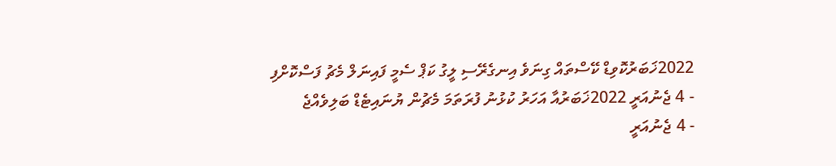2022ޚަބަރުކޮވިޑް ކޭސްތައް ގިނަވެ އިނގެރޭސި ލީގު ކަޕް ސެމީ ފައިނަލް މެޗު ފަސްކޮށްފި
- 4 ޖެނުއަރީ 2022ޚަބަރުއާ އަހަރު ކުޅުނު ފުރަތަމަ މެޗުން ޔުނައިޓެޑް ބަލިވެއްޖެ
- 4 ޖެނުއަރީ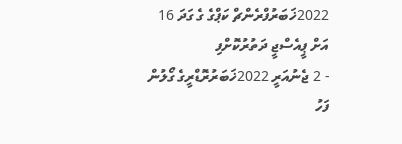2022ޚަބަރުފްރެންޗް ކަޕްގެ ގެ ގަދަ 16 އަށް ޕީއެސްޖީ ދަތުރުކޮށްފި
- 2 ޖެނުއަރީ 2022ޚަބަރުރޮޑްރީގެ ގޯލުން ފަހު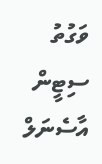ވަގުތު ސިޓީން އާސެނަލް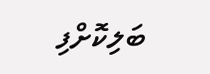ބަލިކޮށްފި